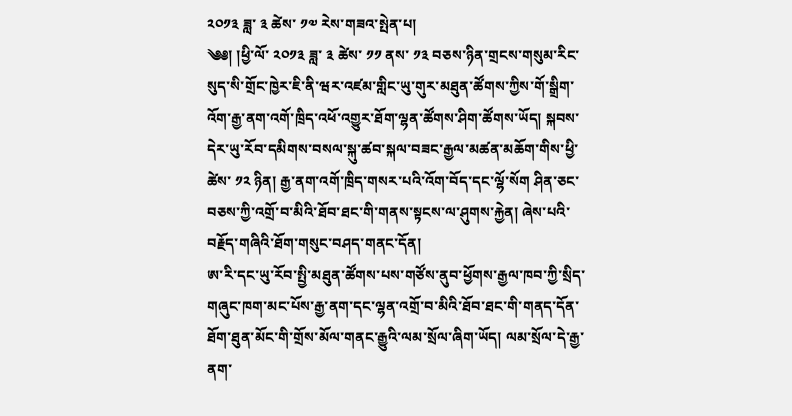༢༠༡༣ ཟླ་ ༣ ཚེས་ ༡༧ རེས་གཟའ་སྤེན་པ།
༄༅། །ཕྱི་ལོ་ ༢༠༡༣ ཟླ་ ༣ ཚེས་ ༡༡ ནས་ ༡༣ བཅས་ཉིན་གྲངས་གསུམ་རིང་སུད་སི་གྲོང་ཁྱེར་ཇི་ནི་ཝར་འཛམ་གླིང་ཡུ་གུར་མཐུན་ཚོགས་ཀྱིས་གོ་སྒྲིག་འོག་རྒྱ་ནག་འགོ་ཁྲིད་འཕོ་འགྱུར་ཐོག་ལྷན་ཚོགས་ཤིག་ཚོགས་ཡོད། སྐབས་དེར་ཡུ་རོབ་དམིགས་བསལ་སྐུ་ཚབ་སྐལ་བཟང་རྒྱལ་མཚན་མཆོག་གིས་ཕྱི་ཚེས་ ༡༢ ཉིན། རྒྱ་ནག་འགོ་ཁྲིད་གསར་པའི་འོག་བོད་དང་ལྷོ་སོག ཤིན་ཅང་བཅས་ཀྱི་འགྲོ་བ་མིའི་ཐོབ་ཐང་གི་གནས་སྟངས་ལ་ཤུགས་རྐྱེན། ཞེས་པའི་བརྗོད་གཞིའི་ཐོག་གསུང་བཤད་གནང་དོན།
ཨ་རི་དང་ཡུ་རོབ་སྤྱི་མཐུན་ཚོགས་པས་གཙོས་ནུབ་ཕྱོགས་རྒྱལ་ཁབ་ཀྱི་སྲིད་གཞུང་ཁག་མང་པོས་རྒྱ་ནག་དང་ལྷན་འགྲོ་བ་མིའི་ཐོབ་ཐང་གི་གནད་དོན་ཐོག་ཐུན་མོང་གི་གྲོས་མོལ་གནང་རྒྱུའི་ལམ་སྲོལ་ཞིག་ཡོད། ལམ་སྲོལ་དེ་རྒྱ་ནག་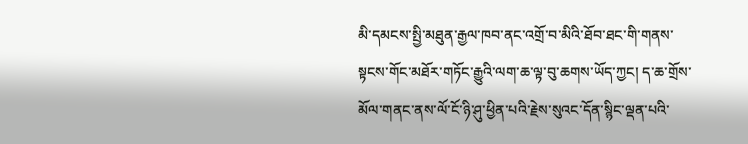མི་དམངས་སྤྱི་མཐུན་རྒྱལ་ཁབ་ནང་འགྲོ་བ་མིའི་ཐོབ་ཐང་གི་གནས་སྟངས་གོང་མཐོར་གཏོང་རྒྱུའི་ལག་ཆ་ལྟ་བུ་ཆགས་ཡོད་ཀྱང། ད་ཆ་གྲོས་མོལ་གནང་ནས་ལོ་ངོ་ཉི་ཤུ་ཕྱིན་པའི་རྗེས་སུའང་དོན་སྙིང་ལྡན་པའི་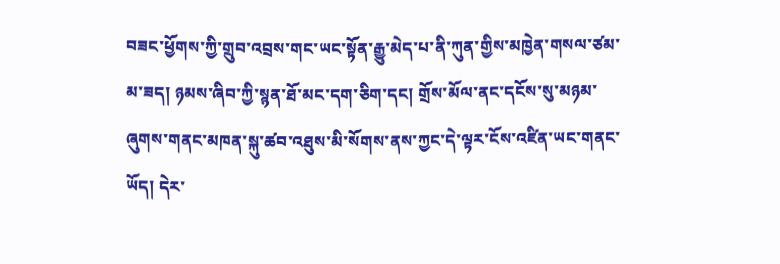བཟང་ཕྱོགས་ཀྱི་གྲུབ་འབྲས་གང་ཡང་སྟོན་རྒྱུ་མེད་པ་ནི་ཀུན་གྱིས་མཁྱེན་གསལ་ཙམ་མ་ཟད། ཉམས་ཞིབ་ཀྱི་སྙན་ཐོ་མང་དག་ཅིག་དང། གྲོས་མོལ་ནང་དངོས་སུ་མཉམ་ཞུགས་གནང་མཁན་སྐུ་ཚབ་འཐུས་མི་སོགས་ནས་ཀྱང་དེ་ལྟར་ངོས་འཛིན་ཡང་གནང་ཡོད། དེར་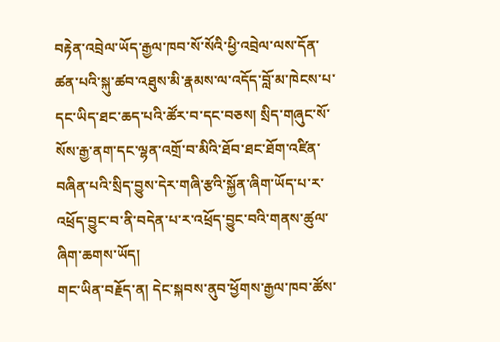བརྟེན་འབྲེལ་ཡོད་རྒྱལ་ཁབ་སོ་སོའི་ཕྱི་འབྲེལ་ལས་དོན་ཚན་པའི་སྐུ་ཚབ་འཐུས་མི་རྣམས་ལ་འདོད་བློ་མ་ཁེངས་པ་དང་ཡིད་ཐང་ཆད་པའི་ཚོར་བ་དང་བཅས། སྲིད་གཞུང་སོ་སོས་རྒྱ་ནག་དང་ལྷན་འགྲོ་བ་མིའི་ཐོབ་ཐང་ཐོག་འཛིན་བཞིན་པའི་སྲིད་བྱུས་དེར་གཞི་རྩའི་སྐྱོན་ཞིག་ཡོད་པ་ར་འཕྲོད་བྱུང་བ་ནི་བདེན་པ་ར་འཕྲོད་བྱུང་བའི་གནས་ཚུལ་ཞིག་ཆགས་ཡོད།
གང་ཡིན་བརྗོད་ན། དེང་སྐབས་ནུབ་ཕྱོགས་རྒྱལ་ཁབ་ཚོས་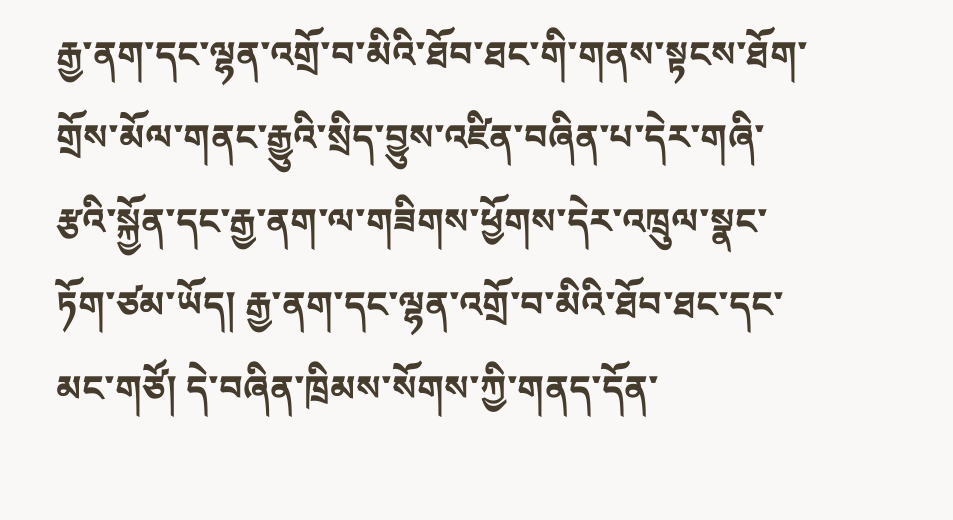རྒྱ་ནག་དང་ལྷན་འགྲོ་བ་མིའི་ཐོབ་ཐང་གི་གནས་སྟངས་ཐོག་གྲོས་མོལ་གནང་རྒྱུའི་སྲིད་བྱུས་འཛིན་བཞིན་པ་དེར་གཞི་རྩའི་སྐྱོན་དང་རྒྱ་ནག་ལ་གཟིགས་ཕྱོགས་དེར་འཁྲུལ་སྣང་ཏོག་ཙམ་ཡོད། རྒྱ་ནག་དང་ལྷན་འགྲོ་བ་མིའི་ཐོབ་ཐང་དང་མང་གཙོ། དེ་བཞིན་ཁྲིམས་སོགས་ཀྱི་གནད་དོན་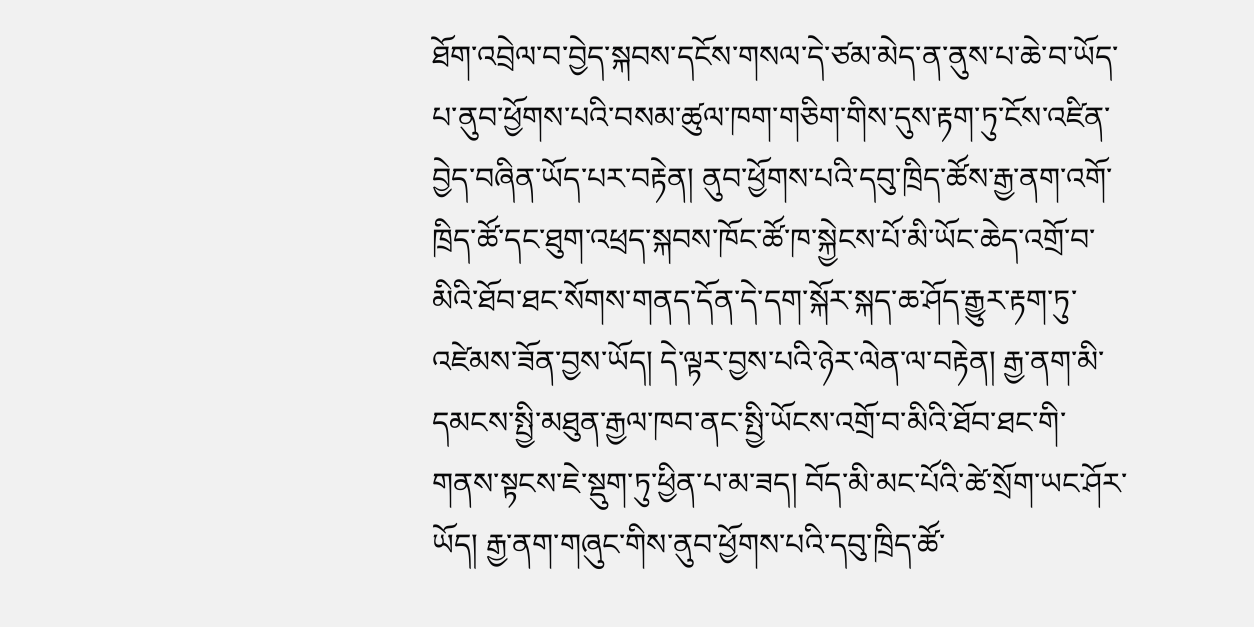ཐོག་འབྲེལ་བ་བྱེད་སྐབས་དངོས་གསལ་དེ་ཙམ་མེད་ན་ནུས་པ་ཆེ་བ་ཡོད་པ་ནུབ་ཕྱོགས་པའི་བསམ་ཚུལ་ཁག་གཅིག་གིས་དུས་རྟག་ཏུ་ངོས་འཛིན་བྱེད་བཞིན་ཡོད་པར་བརྟེན། ནུབ་ཕྱོགས་པའི་དབུ་ཁྲིད་ཚོས་རྒྱ་ནག་འགོ་ཁྲིད་ཚོ་དང་ཐུག་འཕྲད་སྐབས་ཁོང་ཚོ་ཁ་སྐྱེངས་པོ་མི་ཡོང་ཆེད་འགྲོ་བ་མིའི་ཐོབ་ཐང་སོགས་གནད་དོན་དེ་དག་སྐོར་སྐད་ཆ་ཤོད་རྒྱུར་རྟག་ཏུ་འཛེམས་ཟོན་བྱས་ཡོད། དེ་ལྟར་བྱས་པའི་ཉེར་ལེན་ལ་བརྟེན། རྒྱ་ནག་མི་དམངས་སྤྱི་མཐུན་རྒྱལ་ཁབ་ནང་སྤྱི་ཡོངས་འགྲོ་བ་མིའི་ཐོབ་ཐང་གི་གནས་སྟངས་ཇེ་སྡུག་ཏུ་ཕྱིན་པ་མ་ཟད། བོད་མི་མང་པོའི་ཚེ་སྲོག་ཡང་ཤོར་ཡོད། རྒྱ་ནག་གཞུང་གིས་ནུབ་ཕྱོགས་པའི་དབུ་ཁྲིད་ཚོ་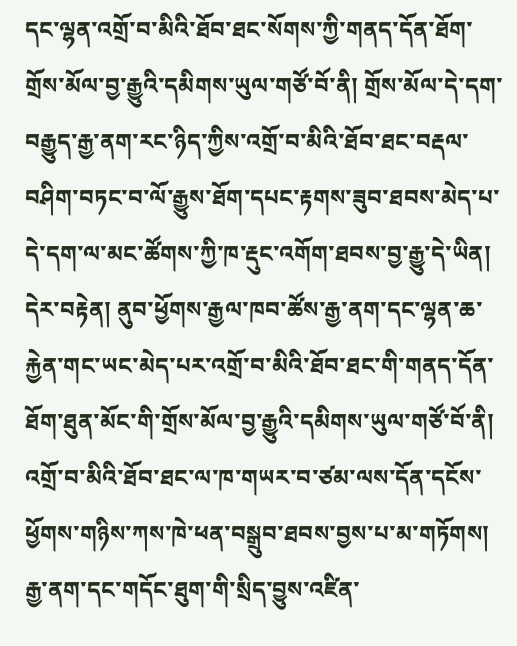དང་ལྷན་འགྲོ་བ་མིའི་ཐོབ་ཐང་སོགས་ཀྱི་གནད་དོན་ཐོག་གྲོས་མོལ་བྱ་རྒྱུའི་དམིགས་ཡུལ་གཙོ་བོ་ནི། གྲོས་མོལ་དེ་དག་བརྒྱུད་རྒྱ་ནག་རང་ཉིད་ཀྱིས་འགྲོ་བ་མིའི་ཐོབ་ཐང་བརྡལ་བཤིག་བཏང་བ་ལོ་རྒྱུས་ཐོག་དཔང་རྟགས་ཟུབ་ཐབས་མེད་པ་དེ་དག་ལ་མང་ཚོགས་ཀྱི་ཁ་རྡུང་འགོག་ཐབས་བྱ་རྒྱུ་དེ་ཡིན། དེར་བརྟེན། ནུབ་ཕྱོགས་རྒྱལ་ཁབ་ཚོས་རྒྱ་ནག་དང་ལྷན་ཆ་རྐྱེན་གང་ཡང་མེད་པར་འགྲོ་བ་མིའི་ཐོབ་ཐང་གི་གནད་དོན་ཐོག་ཐུན་མོང་གི་གྲོས་མོལ་བྱ་རྒྱུའི་དམིགས་ཡུལ་གཙོ་བོ་ནི། འགྲོ་བ་མིའི་ཐོབ་ཐང་ལ་ཁ་གཡར་བ་ཙམ་ལས་དོན་དངོས་ཕྱོགས་གཉིས་ཀས་ཁེ་ཕན་བསྒྲུབ་ཐབས་བྱས་པ་མ་གཏོགས། རྒྱ་ནག་དང་གདོང་ཐུག་གི་སྲིད་བྱུས་འཛིན་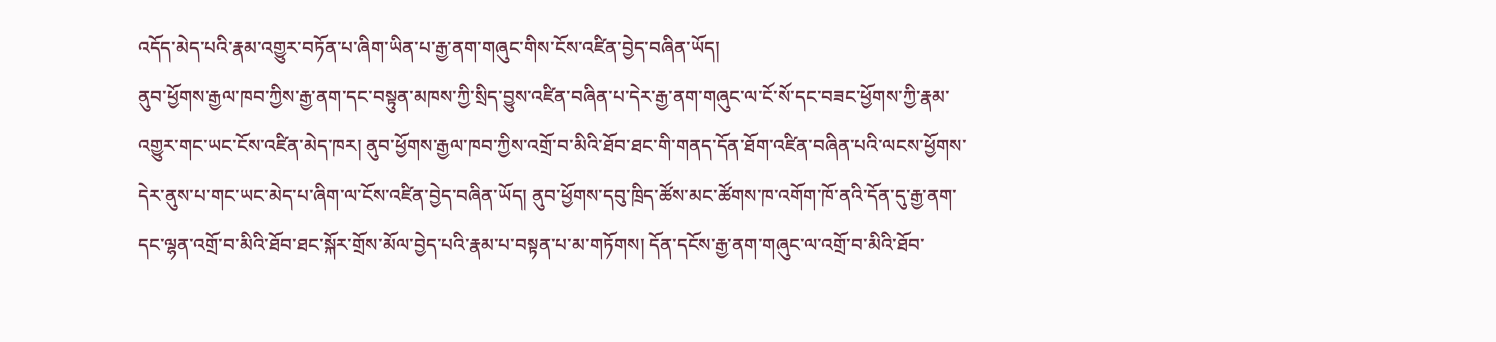འདོད་མེད་པའི་རྣམ་འགྱུར་བཏོན་པ་ཞིག་ཡིན་པ་རྒྱ་ནག་གཞུང་གིས་ངོས་འཛིན་བྱེད་བཞིན་ཡོད།
ནུབ་ཕྱོགས་རྒྱལ་ཁབ་ཀྱིས་རྒྱ་ནག་དང་བསྟུན་མཁས་ཀྱི་སྲིད་བྱུས་འཛིན་བཞིན་པ་དེར་རྒྱ་ནག་གཞུང་ལ་ངོ་སོ་དང་བཟང་ཕྱོགས་ཀྱི་རྣམ་འགྱུར་གང་ཡང་ངོས་འཛིན་མེད་ཁར། ནུབ་ཕྱོགས་རྒྱལ་ཁབ་ཀྱིས་འགྲོ་བ་མིའི་ཐོབ་ཐང་གི་གནད་དོན་ཐོག་འཛིན་བཞིན་པའི་ལངས་ཕྱོགས་དེར་ནུས་པ་གང་ཡང་མེད་པ་ཞིག་ལ་ངོས་འཛིན་བྱེད་བཞིན་ཡོད། ནུབ་ཕྱོགས་དབུ་ཁྲིད་ཚོས་མང་ཚོགས་ཁ་འགོག་ཁོ་ནའི་དོན་དུ་རྒྱ་ནག་དང་ལྷན་འགྲོ་བ་མིའི་ཐོབ་ཐང་སྐོར་གྲོས་མོལ་བྱེད་པའི་རྣམ་པ་བསྟན་པ་མ་གཏོགས། དོན་དངོས་རྒྱ་ནག་གཞུང་ལ་འགྲོ་བ་མིའི་ཐོབ་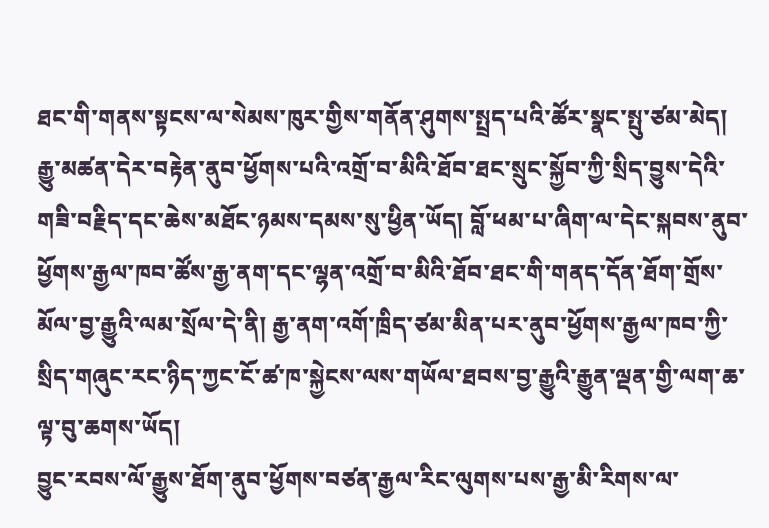ཐང་གི་གནས་སྟངས་ལ་སེམས་ཁུར་གྱིས་གནོན་ཤུགས་སྤྲད་པའི་ཚོར་སྣང་སྤུ་ཙམ་མེད། རྒྱུ་མཚན་དེར་བརྟེན་ནུབ་ཕྱོགས་པའི་འགྲོ་བ་མིའི་ཐོབ་ཐང་སྲུང་སྐྱོབ་ཀྱི་སྲིད་བྱུས་དེའི་གཟི་བརྗིད་དང་ཆེས་མཐོང་ཉམས་དམས་སུ་ཕྱིན་ཡོད། བློ་ཕམ་པ་ཞིག་ལ་དེང་སྐབས་ནུབ་ཕྱོགས་རྒྱལ་ཁབ་ཚོས་རྒྱ་ནག་དང་ལྷན་འགྲོ་བ་མིའི་ཐོབ་ཐང་གི་གནད་དོན་ཐོག་གྲོས་མོལ་བྱ་རྒྱུའི་ལམ་སྲོལ་དེ་ནི། རྒྱ་ནག་འགོ་ཁྲིད་ཙམ་མིན་པར་ནུབ་ཕྱོགས་རྒྱལ་ཁབ་ཀྱི་སྲིད་གཞུང་རང་ཉིད་ཀྱང་ངོ་ཚ་ཁ་སྐྱེངས་ལས་གཡོལ་ཐབས་བྱ་རྒྱུའི་རྒྱུན་ལྡན་གྱི་ལག་ཆ་ལྟ་བུ་ཆགས་ཡོད།
བྱུང་རབས་ལོ་རྒྱུས་ཐོག་ནུབ་ཕྱོགས་བཙན་རྒྱལ་རིང་ལུགས་པས་རྒྱ་མི་རིགས་ལ་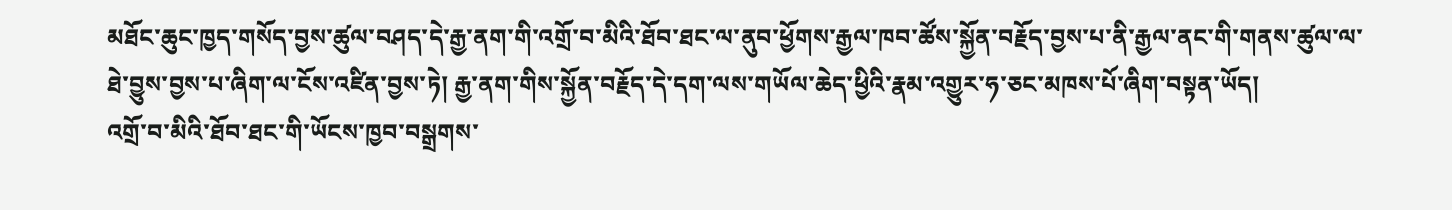མཐོང་ཆུང་ཁྱད་གསོད་བྱས་ཚུལ་བཤད་དེ་རྒྱ་ནག་གི་འགྲོ་བ་མིའི་ཐོབ་ཐང་ལ་ནུབ་ཕྱོགས་རྒྱལ་ཁབ་ཚོས་སྐྱོན་བརྗོད་བྱས་པ་ནི་རྒྱལ་ནང་གི་གནས་ཚུལ་ལ་ཐེ་བྱུས་བྱས་པ་ཞིག་ལ་ངོས་འཛིན་བྱས་ཏེ། རྒྱ་ནག་གིས་སྐྱོན་བརྗོད་དེ་དག་ལས་གཡོལ་ཆེད་ཕྱིའི་རྣམ་འགྱུར་ཧ་ཅང་མཁས་པོ་ཞིག་བསྟན་ཡོད།
འགྲོ་བ་མིའི་ཐོབ་ཐང་གི་ཡོངས་ཁྱབ་བསྒྲགས་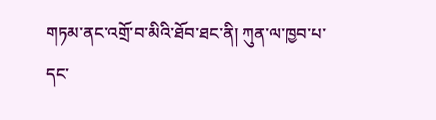གཏམ་ནང་འགྲོ་བ་མིའི་ཐོབ་ཐང་ནི། ཀུན་ལ་ཁྱབ་པ་དང་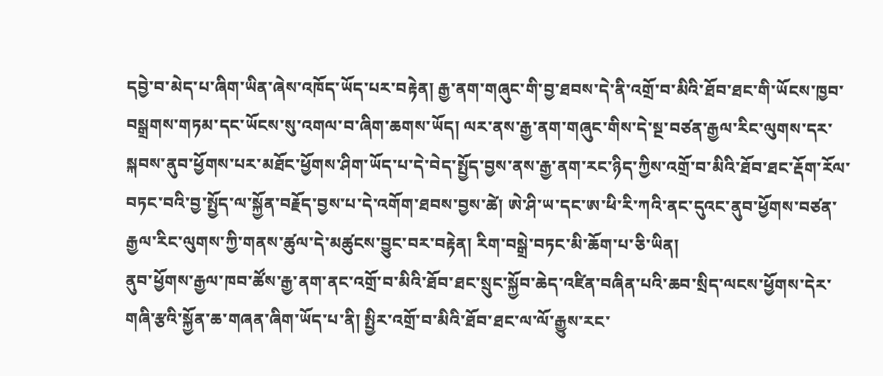དབྱེ་བ་མེད་པ་ཞིག་ཡིན་ཞེས་འཁོད་ཡོད་པར་བརྟེན། རྒྱ་ནག་གཞུང་གི་བྱ་ཐབས་དེ་ནི་འགྲོ་བ་མིའི་ཐོབ་ཐང་གི་ཡོངས་ཁྱབ་བསྒྲགས་གཏམ་དང་ཡོངས་སུ་འགལ་བ་ཞིག་ཆགས་ཡོད། ལར་ནས་རྒྱ་ནག་གཞུང་གིས་དེ་སྔ་བཙན་རྒྱལ་རིང་ལུགས་དར་སྐབས་ནུབ་ཕྱོགས་པར་མཐོང་ཕྱོགས་ཤིག་ཡོད་པ་དེ་བེད་སྤྱོད་བྱས་ནས་རྒྱ་ནག་རང་ཉིད་ཀྱིས་འགྲོ་བ་མིའི་ཐོབ་ཐང་རྡོག་རོལ་བཏང་བའི་བྱ་སྤྱོད་ལ་སྐྱོན་བརྗོད་བྱས་པ་དེ་འགོག་ཐབས་བྱས་ཚེ། ཨེ་ཤི་ཡ་དང་ཨ་ཕི་རི་ཀའི་ནང་དུའང་ནུབ་ཕྱོགས་བཙན་རྒྱལ་རིང་ལུགས་ཀྱི་གནས་ཚུལ་དེ་མཚུངས་བྱུང་བར་བརྟེན། རིག་བསྒྲེ་བཏང་མི་ཆོག་པ་ཅི་ཡིན།
ནུབ་ཕྱོགས་རྒྱལ་ཁབ་ཚོས་རྒྱ་ནག་ནང་འགྲོ་བ་མིའི་ཐོབ་ཐང་སྲུང་སྐྱོབ་ཆེད་འཛིན་བཞིན་པའི་ཆབ་སྲིད་ལངས་ཕྱོགས་དེར་གཞི་རྩའི་སྐྱོན་ཆ་གཞན་ཞིག་ཡོད་པ་ནི། སྤྱིར་འགྲོ་བ་མིའི་ཐོབ་ཐང་ལ་ལོ་རྒྱུས་རང་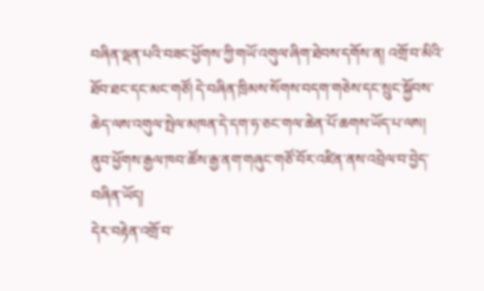བཞིན་ལྡན་པའི་བཟང་ཕྱོགས་ཀྱི་གཡོ་འགུལ་ཞིག་ཐེབས་དགོས་ན། འགྲོ་བ་མིའི་ཐོབ་ཐང་དང་མང་གཙོ། དེ་བཞིན་ཁྲིམས་སོགས་བདག་གཅེས་དང་སྲུང་སྐྱོབས་ཆེད་ལས་འགུལ་སྤེལ་མཁན་དེ་དག་ཧ་ཅང་གལ་ཆེན་པོ་ཆགས་ཡོད་པ་ལས། ནུབ་ཕྱོགས་རྒྱལ་ཁབ་ཚོས་རྒྱ་ནག་གཞུང་གཙོ་བོར་འཛིན་ནས་འབྲེལ་བ་བྱེད་བཞིན་ཡོད།
དེར་བརྟེན་འགྲོ་བ་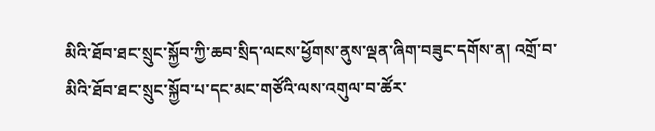མིའི་ཐོབ་ཐང་སྲུང་སྐྱོབ་ཀྱི་ཆབ་སྲིད་ལངས་ཕྱོགས་ནུས་ལྡན་ཞིག་བཟུང་དགོས་ན། འགྲོ་བ་མིའི་ཐོབ་ཐང་སྲུང་སྐྱོབ་པ་དང་མང་གཙོའི་ལས་འགུལ་བ་ཚོར་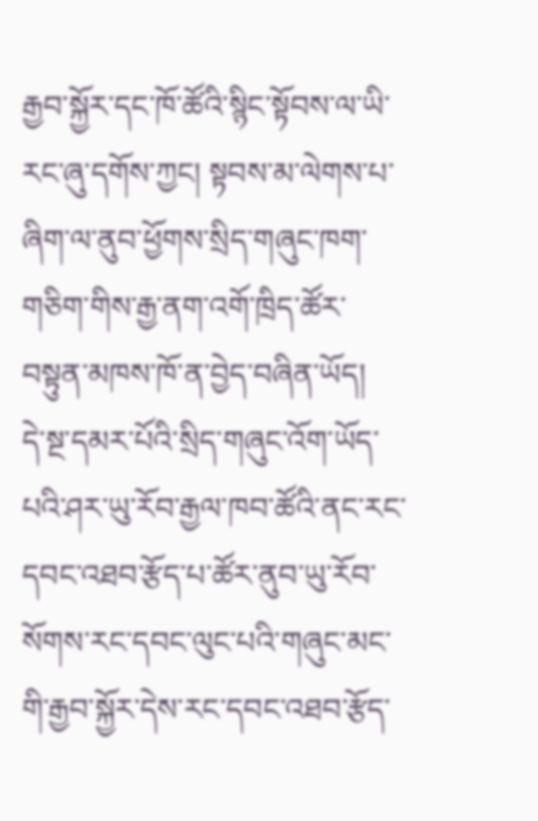རྒྱབ་སྐྱོར་དང་ཁོ་ཚོའི་སྙིང་སྟོབས་ལ་ཡི་རང་ཞུ་དགོས་ཀྱང། སྟབས་མ་ལེགས་པ་ཞིག་ལ་ནུབ་ཕྱོགས་སྲིད་གཞུང་ཁག་གཅིག་གིས་རྒྱ་ནག་འགོ་ཁྲིད་ཚོར་བསྟུན་མཁས་ཁོ་ན་བྱེད་བཞིན་ཡོད།
དེ་སྔ་དམར་པོའི་སྲིད་གཞུང་འོག་ཡོད་པའི་ཤར་ཡུ་རོབ་རྒྱལ་ཁབ་ཚོའི་ནང་རང་དབང་འཐབ་རྩོད་པ་ཚོར་ནུབ་ཡུ་རོབ་སོགས་རང་དབང་ལུང་པའི་གཞུང་མང་གི་རྒྱབ་སྐྱོར་དེས་རང་དབང་འཐབ་རྩོད་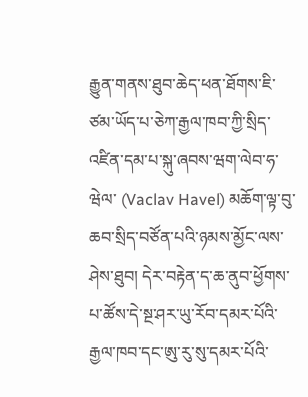རྒྱུན་གནས་ཐུབ་ཆེད་ཕན་ཐོགས་ཇི་ཙམ་ཡོད་པ་ཅེཀ་རྒྱལ་ཁབ་ཀྱི་སྲིད་འཛིན་དམ་པ་སྐུ་ཞབས་ཝག་ལེབ་ཧ་ཝེལ་ (Vaclav Havel) མཆོག་ལྟ་བུ་ཆབ་སྲིད་བཙོན་པའི་ཉམས་མྱོང་ལས་ཤེས་ཐུབ། དེར་བརྟེན་ད་ཆ་ནུབ་ཕྱོགས་པ་ཚོས་དེ་སྔ་ཤར་ཡུ་རོབ་དམར་པོའི་རྒྱལ་ཁབ་དང་ཨུ་རུ་སུ་དམར་པོའི་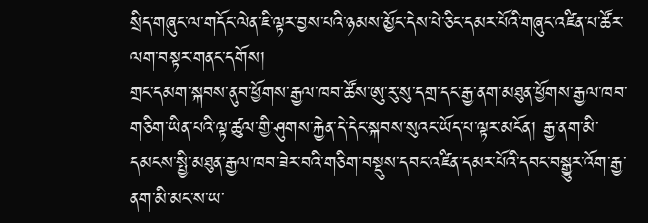སྲིད་གཞུང་ལ་གདོང་ལེན་ཇི་ལྟར་བྱས་པའི་ཉམས་མྱོང་དེས་པེ་ཅིང་དམར་པོའི་གཞུང་འཛིན་པ་ཚོར་ལག་བསྟར་གནང་དགོས།
གྲང་དམག་སྐབས་ནུབ་ཕྱོགས་རྒྱལ་ཁབ་ཚོས་ཨུ་རུ་སུ་དགྲ་དང་རྒྱ་ནག་མཐུན་ཕྱོགས་རྒྱལ་ཁབ་གཅིག་ཡིན་པའི་ལྟ་ཚུལ་གྱི་ཤུགས་རྐྱེན་དེ་དེང་སྐབས་སུའང་ཡོད་པ་ལྟར་མངོན། རྒྱ་ནག་མི་དམངས་སྤྱི་མཐུན་རྒྱལ་ཁབ་ཟེར་བའི་གཅིག་བསྡུས་དབང་འཛིན་དམར་པོའི་དབང་བསྒྱུར་འོག་རྒྱ་ནག་མི་མང་ས་ཡ་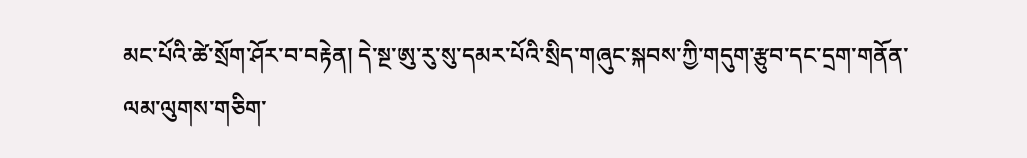མང་པོའི་ཚེ་སྲོག་ཤོར་བ་བརྟེན། དེ་སྔ་ཨུ་རུ་སུ་དམར་པོའི་སྲིད་གཞུང་སྐབས་ཀྱི་གདུག་རྩུབ་དང་དྲག་གནོན་ལམ་ལུགས་གཅིག་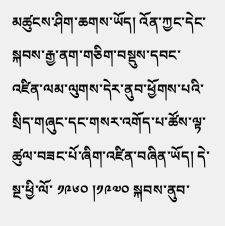མཚུངས་ཤིག་ཆགས་ཡོད། འོན་ཀྱང་དེང་སྐབས་རྒྱ་ནག་གཅིག་བསྡུས་དབང་འཛིན་ལམ་ལུགས་དེར་ནུབ་ཕྱོགས་པའི་སྲིད་གཞུང་དང་གསར་འགོད་པ་ཚོས་ལྟ་ཚུལ་བཟང་པོ་ཞིག་འཛིན་བཞིན་ཡོད། དེ་སྔ་ཕྱི་ལོ་ ༡༩༦༠ །༡༩༧༠ སྐབས་ནུབ་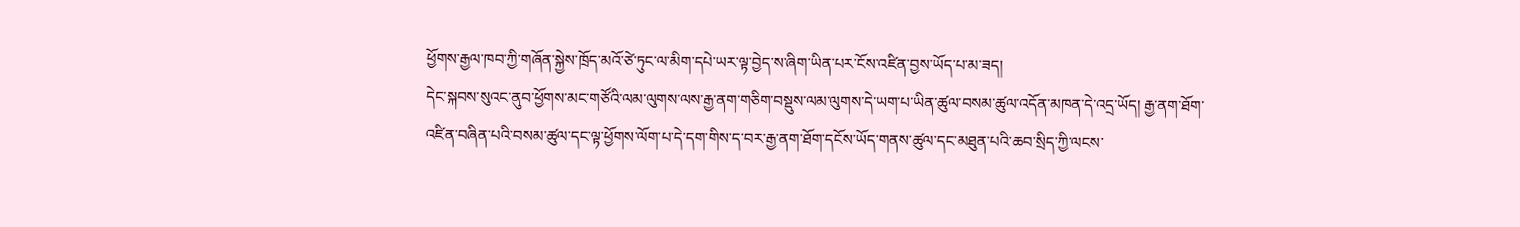ཕྱོགས་རྒྱལ་ཁབ་ཀྱི་གཞོན་སྐྱེས་ཁྲོད་མའོ་ཙེ་ཏུང་ལ་མིག་དཔེ་ཡར་ལྟ་བྱེད་ས་ཞིག་ཡིན་པར་ངོས་འཛིན་བྱས་ཡོད་པ་མ་ཟད།
དེང་སྐབས་སུའང་ནུབ་ཕྱོགས་མང་གཙོའི་ལམ་ལུགས་ལས་རྒྱ་ནག་གཅིག་བསྡུས་ལམ་ལུགས་དེ་ཡག་པ་ཡིན་ཚུལ་བསམ་ཚུལ་འདོན་མཁན་དེ་འདྲ་ཡོད། རྒྱ་ནག་ཐོག་འཛིན་བཞིན་པའི་བསམ་ཚུལ་དང་ལྟ་ཕྱོགས་ལོག་པ་དེ་དག་གིས་ད་བར་རྒྱ་ནག་ཐོག་དངོས་ཡོད་གནས་ཚུལ་དང་མཐུན་པའི་ཆབ་སྲིད་ཀྱི་ལངས་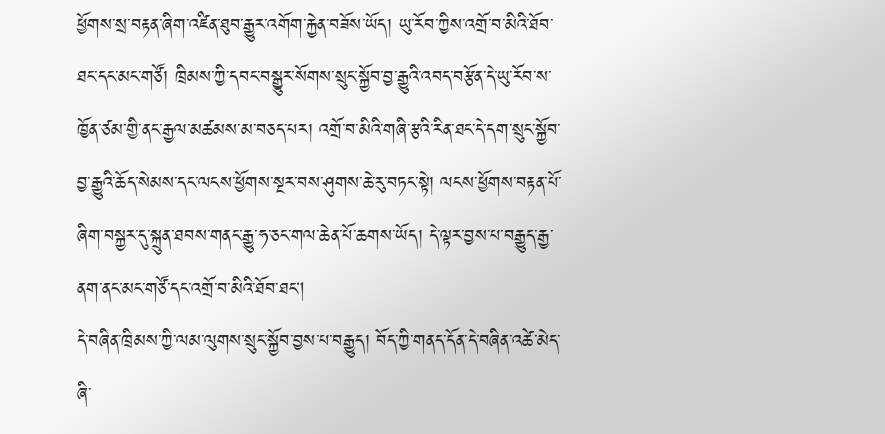ཕྱོགས་སྲ་བརྟན་ཞིག་འཛིན་ཐུབ་རྒྱུར་འགོག་རྐྱེན་བཟོས་ཡོད། ཡུ་རོབ་ཀྱིས་འགྲོ་བ་མིའི་ཐོབ་ཐང་དང་མང་གཙོ། ཁྲིམས་ཀྱི་དབང་བསྒྱུར་སོགས་སྲུང་སྐྱོབ་བྱ་རྒྱུའི་འབད་བརྩོན་དེ་ཡུ་རོབ་ས་ཁྱོན་ཙམ་གྱི་ནང་རྒྱལ་མཚམས་མ་བཅད་པར། འགྲོ་བ་མིའི་གཞི་རྩའི་རིན་ཐང་དེ་དག་སྲུང་སྐྱོབ་བྱ་རྒྱུའི་ཆོད་སེམས་དང་ལངས་ཕྱོགས་སྔར་བས་ཤུགས་ཆེ་རུ་བཏང་སྟེ། ལངས་ཕྱོགས་བརྟན་པོ་ཞིག་བསྐྱར་དུ་སྐྲུན་ཐབས་གནང་རྒྱུ་ཧ་ཅང་གལ་ཆེན་པོ་ཆགས་ཡོད། དེ་ལྟར་བྱས་པ་བརྒྱུད་རྒྱ་ནག་ནང་མང་གཙོ་དང་འགྲོ་བ་མིའི་ཐོབ་ཐང།
དེ་བཞིན་ཁྲིམས་ཀྱི་ལམ་ལུགས་སྲུང་སྐྱོབ་བྱས་པ་བརྒྱུད། བོད་ཀྱི་གནད་དོན་དེ་བཞིན་འཚེ་མེད་ཞི་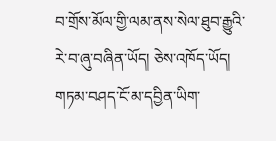བ་གྲོས་མོལ་གྱི་ལམ་ནས་སེལ་ཐུབ་རྒྱུའི་རེ་བ་ཞུ་བཞིན་ཡོད། ཅེས་འཁོད་ཡོད།
གཏམ་བཤད་ངོ་མ་དབྱིན་ཡིག་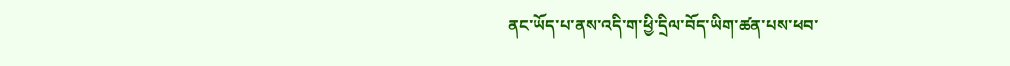ནང་ཡོད་པ་ནས་འདི་ག་ཕྱི་དྲིལ་བོད་ཡིག་ཚན་པས་ཕབ་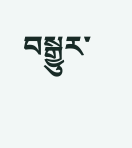བསྒྱུར་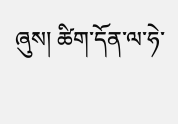ཞུས། ཚིག་དོན་ལ་ཧེ་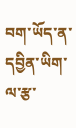བག་ཡོད་ན་དབྱིན་ཡིག་ལ་རྩ་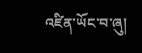འཛིན་ཡོང་བ་ཞུ།